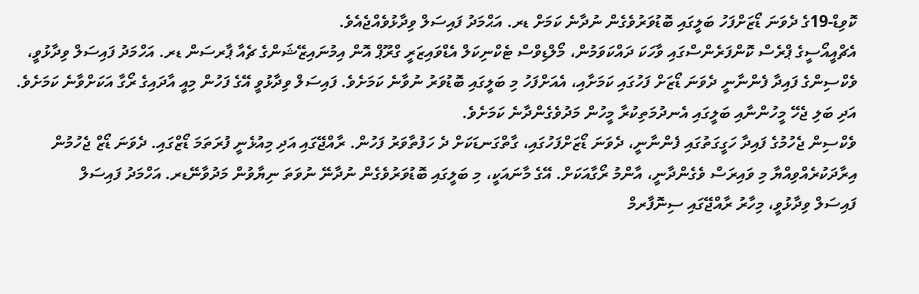ކޮވިޑް-19ގެ ދެވަނަ ޑޯޒަށްފަހު ބަލީގައި ބޮޑުވަރުވެގެން ނުދާނެ ކަމަށް ޑރ. އަޙްމަދު ފައިސަލް ވިދާޅުވެއްޖެއެވެ.
އެޗްއީއޯސީގެ ޕްރެސް ކޮންފަރެންސްގައި ވާހަކަ ދައްކަވަމުން، މޯލްޑިވްސް ޓެކްނިކަލް އެޑްވައިޒަރީ ގްރޫޕް އޮން އިމުނައިޒޭޝަންގެ ޗެއާ ޕާރސަން ޑރ. އަހްމަދު ފައިސަލް ވިދާޅުވީ، ވެކްސިންގެ ފައިދާ ފެންނާނީ ދެވަނަ ޑޯޒަށް ފަހުގައި ކަމަށާއި، އެއަށްފަހު މި ބަލީގައި ބޮޑުވަރު ނުވާނެ ކަމަށެވެ. ފައިސަލް ވިދާޅުވީ އޭގެ ފަހުން މިއީ އާދައިގެ ރޯގާ އަކަށްވާނެ ކަމަށެވެ. އަދި ބަލި ޖެހޭ މީހުންނާއި ބަލީގައި އެނދުމަތިކުރާ މީހުން މަދުވެގެންދާނެ ކަމަށެވެ.
ވެކްސިން ޖެހުމުގެ ފައިދާ ހަގީގަތުގައި ފެންނާނީ، ދެވަނަ ޑޯޒަށްފަހުގައި، ގާތްގަނޑަކަށް ދެ ހަފުތާވަރު ފަހުން. ރާއްޖޭގައި އަދި މިއުޅެނީ ފުރަތަމަ ޑޯޒްގައި. ދެވަނަ ޑޯޒް ޖެހުމުން އިރާދަކުރެއްވިއްޔާ މި ވައިރަސް ވެގެންދާނީ، އާންމު ރޯގާއަކަށް. އޭގެ މާނައަކީ، މި ބަލީގައި ބޮޑުވަރުވެގެން ނުދާނޭ ނުވަތަ ނިޔާވުން މަދުވާނޭޑރ. އަހްމަދު ފައިސަލް
ފައިސަލް ވިދާޅުވީ، މިހާރު ރާއްޖޭގައި ސިނޮފާރމް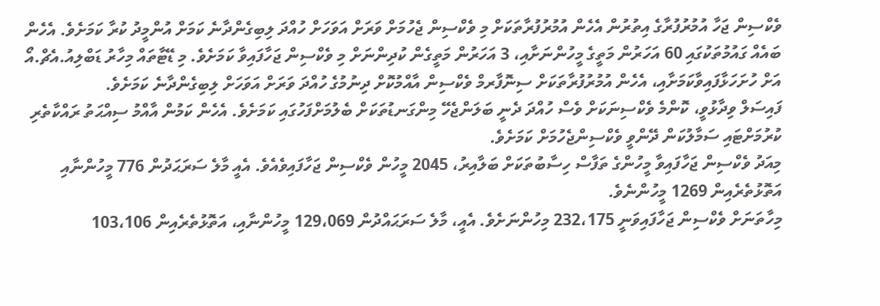ވެކްސިން ޖަހާ އުމުރުފުރާގެ އިތުރުން އެހެން އުމުރުފުރާތަކަށް މި ވެކްސިން ޖެހުމަށް ވަރަށް އަވަހަށް ހުއްދަ ލިބިގެންދާނެ ކަމަށް އުންމީދު ކުރާ ކަމަށެވެ. އެހެން ބައެއް ގައުމުތަކުގައި 60 އަހަރުން މަތީގެ މީހުންނަށާއި، 3 އަހަރުން މަތީގެން ކުދިންނަށް މި ވެކްސިން ޖަހާފައިވާ ކަމަށެވެ. މި ޑޭޓާތައް މިހާރު ޑަބްލިއު.އެޗް.އޯ އަށް ހުށަހަޅާފައިވާކަމަށާއި، އެހެން އުމުރުފުރާތަކަށް ސިނޮފާރމް ވެކްސިން އާއްމުކޮށް ދިނުމުގެ ހުއްދަ ވަރަށް އަވަހަށް ލިބިގެންދާނެ ކަމަށެވެ.
ފައިސަލް ވިދާޅުވީ، ކޮންމެ ވެކްސިނަކަށް ވެސް ހުއްދަ ދެނީ ބަލަންޖެހޭ މިންގަނޑުތަކަށް ބެލުމަށްފަހުގައި ކަމަށެވެ. އެހެން ކަމުން އާއްމު ސިއްޙަތު ރައްކާތެރި ކުރުމަށްޓައި ސަމާލުކަން ދޭންވީ ވެކްސިންޖެހުމަށް ކަމަށެވެ.
މިއަދު ވެކްސިން ޖަހާފައިވާ މީހުންގެ ތަފާސް ހިސާބުތަކަށް ބަލާއިރު، 2045 މީހުން ވެކްސިން ޖަހާފައިވެއެވެ. އެއީ މާލެ ސަރަޙަދުން 776 މީހުންނާއި އަތޮޅުތެރެއިން 1269 މީހުންނެވެ.
މިހާތަނަށް ވެކްސިން ޖަހާފައިވަނީ 232،175 މިހުންނަށެވެ. އެއީ، މާލެ ސަރަޙައްދުން 129،069 މީހުންނާއި، އަތޮޅުތެރެއިން 103،106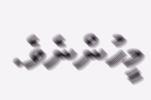މީހުންނެވެ.